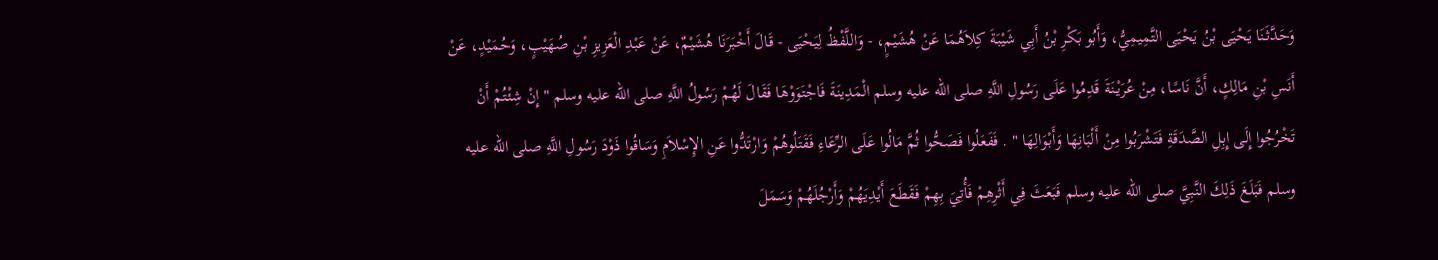وَحَدَّثَنَا يَحْيَى بْنُ يَحْيَى التَّمِيمِيُّ، وَأَبُو بَكْرِ بْنُ أَبِي شَيْبَةَ كِلاَهُمَا عَنْ هُشَيْمٍ، - وَاللَّفْظُ لِيَحْيَى - قَالَ أَخْبَرَنَا هُشَيْمٌ، عَنْ عَبْدِ الْعَزِيزِ بْنِ صُهَيْبٍ، وَحُمَيْدٍ، عَنْ أَنَسِ بْنِ مَالِكٍ، أَنَّ نَاسًا، مِنْ عُرَيْنَةَ قَدِمُوا عَلَى رَسُولِ اللَّهِ صلى الله عليه وسلم الْمَدِينَةَ فَاجْتَوَوْهَا فَقَالَ لَهُمْ رَسُولُ اللَّهِ صلى الله عليه وسلم " إِنْ شِئْتُمْ أَنْ تَخْرُجُوا إِلَى إِبِلِ الصَّدَقَةِ فَتَشْرَبُوا مِنْ أَلْبَانِهَا وَأَبْوَالِهَا " . فَفَعَلُوا فَصَحُّوا ثُمَّ مَالُوا عَلَى الرِّعَاءِ فَقَتَلُوهُمْ وَارْتَدُّوا عَنِ الإِسْلاَمِ وَسَاقُوا ذَوْدَ رَسُولِ اللَّهِ صلى الله عليه وسلم فَبَلَغَ ذَلِكَ النَّبِيَّ صلى الله عليه وسلم فَبَعَثَ فِي أَثْرِهِمْ فَأُتِيَ بِهِمْ فَقَطَعَ أَيْدِيَهُمْ وَأَرْجُلَهُمْ وَسَمَلَ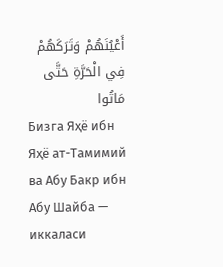أَعْيُنَهُمْ وَتَرَكَهُمْ فِي الْحَرَّةِ حَتَّى مَاتُوا
Бизга Яҳё ибн Яҳё ат-Тамимий ва Абу Бакр ибн Абу Шайба — иккаласи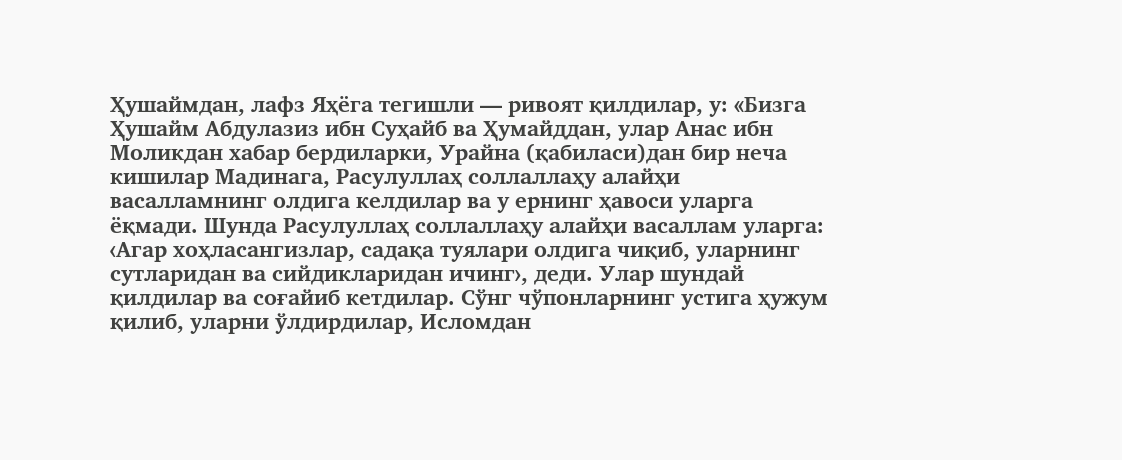Ҳушаймдан, лафз Яҳёга тегишли — ривоят қилдилар, у: «Бизга Ҳушайм Абдулазиз ибн Суҳайб ва Ҳумайддан, улар Анас ибн Моликдан хабар бердиларки, Урайна (қабиласи)дан бир неча кишилар Мадинага, Расулуллаҳ соллаллаҳу алайҳи васалламнинг олдига келдилар ва у ернинг ҳавоси уларга ёқмади. Шунда Расулуллаҳ соллаллаҳу алайҳи васаллам уларга: ‹Агар хоҳласангизлар, садақа туялари олдига чиқиб, уларнинг сутларидан ва сийдикларидан ичинг›, деди. Улар шундай қилдилар ва соғайиб кетдилар. Сўнг чўпонларнинг устига ҳужум қилиб, уларни ўлдирдилар, Исломдан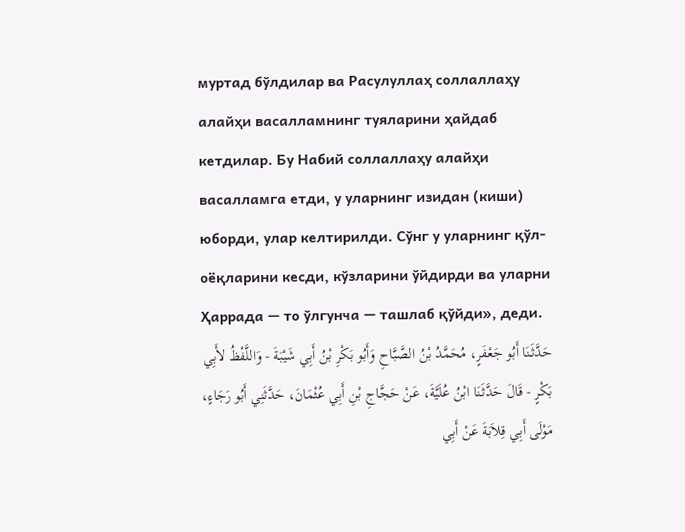муртад бўлдилар ва Расулуллаҳ соллаллаҳу алайҳи васалламнинг туяларини ҳайдаб кетдилар. Бу Набий соллаллаҳу алайҳи васалламга етди, у уларнинг изидан (киши) юборди, улар келтирилди. Сўнг у уларнинг қўл-оёқларини кесди, кўзларини ўйдирди ва уларни Ҳаррада — то ўлгунча — ташлаб қўйди», деди.
حَدَّثَنَا أَبُو جَعْفَرٍ، مُحَمَّدُ بْنُ الصَّبَّاحِ وَأَبُو بَكْرِ بْنُ أَبِي شَيْبَةَ - وَاللَّفْظُ لأَبِي بَكْرٍ - قَالَ حَدَّثَنَا ابْنُ عُلَيَّةَ، عَنْ حَجَّاجِ بْنِ أَبِي عُثْمَانَ، حَدَّثَنِي أَبُو رَجَاءٍ، مَوْلَى أَبِي قِلاَبَةَ عَنْ أَبِي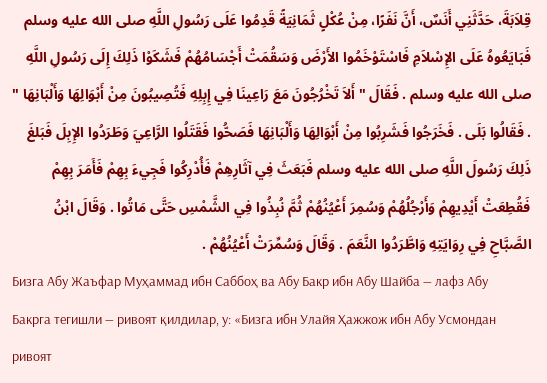قِلاَبَةَ، حَدَّثَنِي أَنَسٌ، أَنَّ نَفَرًا، مِنْ عُكْلٍ ثَمَانِيَةً قَدِمُوا عَلَى رَسُولِ اللَّهِ صلى الله عليه وسلم فَبَايَعُوهُ عَلَى الإِسْلاَمِ فَاسْتَوْخَمُوا الأَرْضَ وَسَقُمَتْ أَجْسَامُهُمْ فَشَكَوْا ذَلِكَ إِلَى رَسُولِ اللَّهِ صلى الله عليه وسلم . فَقَالَ " أَلاَ تَخْرُجُونَ مَعَ رَاعِينَا فِي إِبِلِهِ فَتُصِيبُونَ مِنْ أَبْوَالِهَا وَأَلْبَانِهَا " . فَقَالُوا بَلَى . فَخَرَجُوا فَشَرِبُوا مِنْ أَبْوَالِهَا وَأَلْبَانِهَا فَصَحُّوا فَقَتَلُوا الرَّاعِيَ وَطَرَدُوا الإِبِلَ فَبَلغَ ذَلِكَ رَسُولَ اللَّهِ صلى الله عليه وسلم فَبَعَثَ فِي آثَارِهِمْ فَأُدْرِكُوا فَجِيءَ بِهِمْ فَأَمَرَ بِهِمْ فَقُطِعَتْ أَيْدِيهِمْ وَأَرْجُلُهُمْ وَسُمِرَ أَعْيُنُهُمْ ثُمَّ نُبِذُوا فِي الشَّمْسِ حَتَّى مَاتُوا . وَقَالَ ابْنُ الصَّبَّاحِ فِي رِوَايَتِهِ وَاطَّرَدُوا النَّعَمَ . وَقَالَ وَسُمِّرَتْ أَعْيُنُهُمْ .
Бизга Абу Жаъфар Муҳаммад ибн Саббоҳ ва Абу Бакр ибн Абу Шайба — лафз Абу Бакрга тегишли — ривоят қилдилар, у: «Бизга ибн Улайя Ҳажжож ибн Абу Усмондан ривоят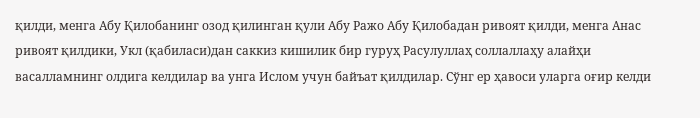қилди, менга Абу Қилобанинг озод қилинган қули Абу Ражо Абу Қилобадан ривоят қилди, менга Анас ривоят қилдики, Укл (қабиласи)дан саккиз кишилик бир гуруҳ Расулуллаҳ соллаллаҳу алайҳи васалламнинг олдига келдилар ва унга Ислом учун байъат қилдилар. Сўнг ер ҳавоси уларга оғир келди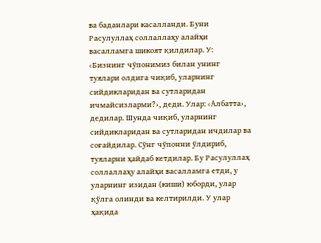ва баданлари касалланди. Буни Расулуллаҳ соллаллаҳу алайҳи васалламга шикоят қилдилар. У: ‹Бизнинг чўпонимиз билан унинг туялари олдига чиқиб, уларнинг сийдикларидан ва сутларидан ичмайсизларми?›, деди. Улар: ‹Албатта›, дедилар. Шунда чиқиб, уларнинг сийдикларидан ва сутларидан ичдилар ва соғайдилар. Сўнг чўпонни ўлдириб, туяларни ҳайдаб кетдилар. Бу Расулуллаҳ соллаллаҳу алайҳи васалламга етди, у уларнинг изидан (киши) юборди, улар қўлга олинди ва келтирилди. У улар ҳақида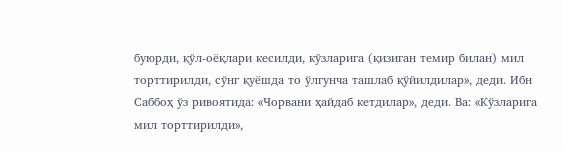буюрди, қўл-оёқлари кесилди, кўзларига (қизиган темир билан) мил торттирилди, сўнг қуёшда то ўлгунча ташлаб қўйилдилар», деди. Ибн Саббоҳ ўз ривоятида: «Чорвани ҳайдаб кетдилар», деди. Ва: «Кўзларига мил торттирилди»,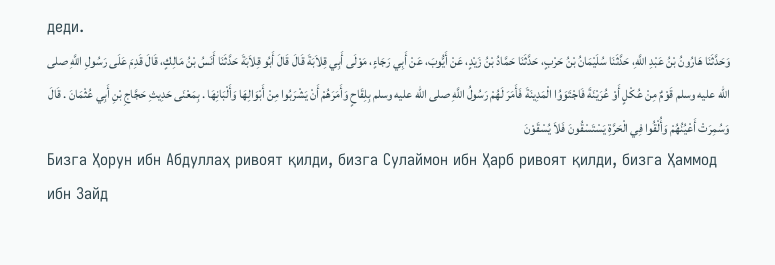деди.
وَحَدَّثَنَا هَارُونُ بْنُ عَبْدِ اللَّهِ، حَدَّثَنَا سُلَيْمَانُ بْنُ حَرْبٍ، حَدَّثَنَا حَمَّادُ بْنُ زَيْدٍ، عَنْ أَيُّوبَ، عَنْ أَبِي رَجَاءٍ، مَوْلَى أَبِي قِلاَبَةَ قَالَ قَالَ أَبُو قِلاَبَةَ حَدَّثَنَا أَنَسُ بْنُ مَالِكٍ، قَالَ قَدِمَ عَلَى رَسُولِ اللَّهِ صلى الله عليه وسلم قَوْمٌ مِنْ عُكْلٍ أَوْ عُرَيْنَةَ فَاجْتَوَوُا الْمَدِينَةَ فَأَمَرَ لَهُمْ رَسُولُ اللَّهِ صلى الله عليه وسلم بِلِقَاحٍ وَأَمَرَهُمْ أَنْ يَشْرَبُوا مِنْ أَبْوَالِهَا وَأَلْبَانِهَا . بِمَعْنَى حَدِيثِ حَجَّاجِ بْنِ أَبِي عُثْمَانَ . قَالَ وَسُمِرَتْ أَعْيُنُهُمْ وَأُلْقُوا فِي الْحَرَّةِ يَسْتَسْقُونَ فَلاَ يُسْقَوْنَ
Бизга Ҳорун ибн Абдуллаҳ ривоят қилди, бизга Сулаймон ибн Ҳарб ривоят қилди, бизга Ҳаммод ибн Зайд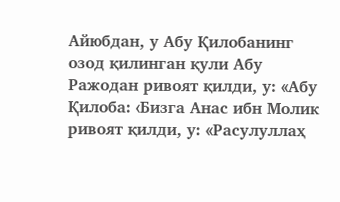Айюбдан, у Абу Қилобанинг озод қилинган қули Абу Ражодан ривоят қилди, у: «Абу Қилоба: ‹Бизга Анас ибн Молик ривоят қилди, у: «Расулуллаҳ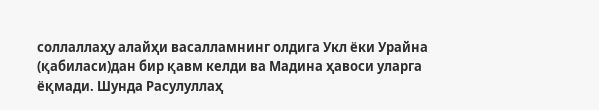соллаллаҳу алайҳи васалламнинг олдига Укл ёки Урайна (қабиласи)дан бир қавм келди ва Мадина ҳавоси уларга ёқмади. Шунда Расулуллаҳ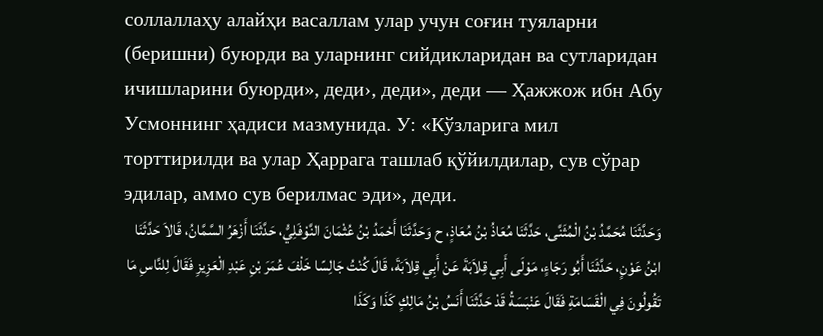соллаллаҳу алайҳи васаллам улар учун соғин туяларни (беришни) буюрди ва уларнинг сийдикларидан ва сутларидан ичишларини буюрди», деди›, деди», деди — Ҳажжож ибн Абу Усмоннинг ҳадиси мазмунида. У: «Кўзларига мил торттирилди ва улар Ҳаррага ташлаб қўйилдилар, сув сўрар эдилар, аммо сув берилмас эди», деди.
وَحَدَّثَنَا مُحَمَّدُ بْنُ الْمُثَنَّى، حَدَّثَنَا مُعَاذُ بْنُ مُعَاذٍ، ح وَحَدَّثَنَا أَحْمَدُ بْنُ عُثْمَانَ النَّوْفَلِيُّ، حَدَّثَنَا أَزْهَرُ السَّمَّانُ، قَالاَ حَدَّثَنَا ابْنُ عَوْنٍ، حَدَّثَنَا أَبُو رَجَاءٍ، مَوْلَى أَبِي قِلاَبَةَ عَنْ أَبِي قِلاَبَةَ، قَالَ كُنْتُ جَالِسًا خَلْفَ عُمَرَ بْنِ عَبْدِ الْعَزِيزِ فَقَالَ لِلنَّاسِ مَا تَقُولُونَ فِي الْقَسَامَةِ فَقَالَ عَنْبَسَةُ قَدْ حَدَّثَنَا أَنَسُ بْنُ مَالِكٍ كَذَا وَكَذَا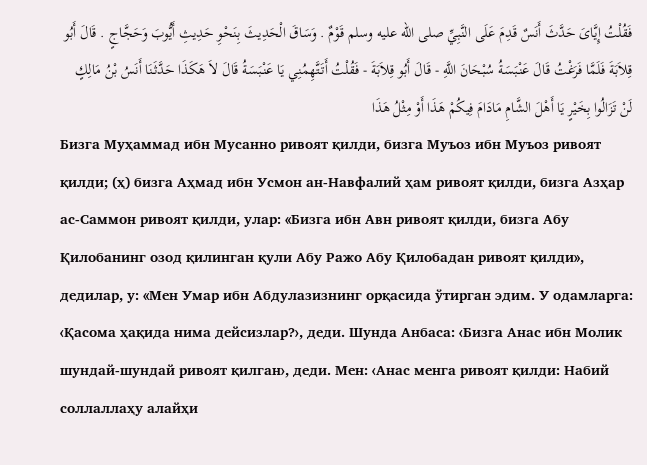فَقُلْتُ إِيَّاىَ حَدَّثَ أَنَسٌ قَدِمَ عَلَى النَّبِيِّ صلى الله عليه وسلم قَوْمٌ . وَسَاقَ الْحَدِيثَ بِنَحْوِ حَدِيثِ أَيُّوبَ وَحَجَّاجٍ . قَالَ أَبُو قِلاَبَةَ فَلَمَّا فَرَغْتُ قَالَ عَنْبَسَةُ سُبْحَانَ اللَّهِ - قَالَ أَبُو قِلاَبَةَ - فَقُلْتُ أَتَتَّهِمُنِي يَا عَنْبَسَةُ قَالَ لاَ هَكَذَا حَدَّثَنَا أَنَسُ بْنُ مَالِكٍ لَنْ تَزَالُوا بِخَيْرٍ يَا أَهْلَ الشَّامِ مَادَامَ فِيكُمْ هَذَا أَوْ مِثْلُ هَذَا
Бизга Муҳаммад ибн Мусанно ривоят қилди, бизга Муъоз ибн Муъоз ривоят қилди; (ҳ) бизга Аҳмад ибн Усмон ан-Навфалий ҳам ривоят қилди, бизга Азҳар ас-Саммон ривоят қилди, улар: «Бизга ибн Авн ривоят қилди, бизга Абу Қилобанинг озод қилинган қули Абу Ражо Абу Қилобадан ривоят қилди», дедилар, у: «Мен Умар ибн Абдулазизнинг орқасида ўтирган эдим. У одамларга: ‹Қасома ҳақида нима дейсизлар?›, деди. Шунда Анбаса: ‹Бизга Анас ибн Молик шундай-шундай ривоят қилган›, деди. Мен: ‹Анас менга ривоят қилди: Набий соллаллаҳу алайҳи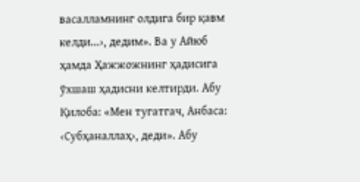васалламнинг олдига бир қавм келди...›, дедим». Ва у Айюб ҳамда Ҳажжожнинг ҳадисига ўхшаш ҳадисни келтирди. Абу Қилоба: «Мен тугатгач, Анбаса: ‹Субҳаналлаҳ›, деди». Абу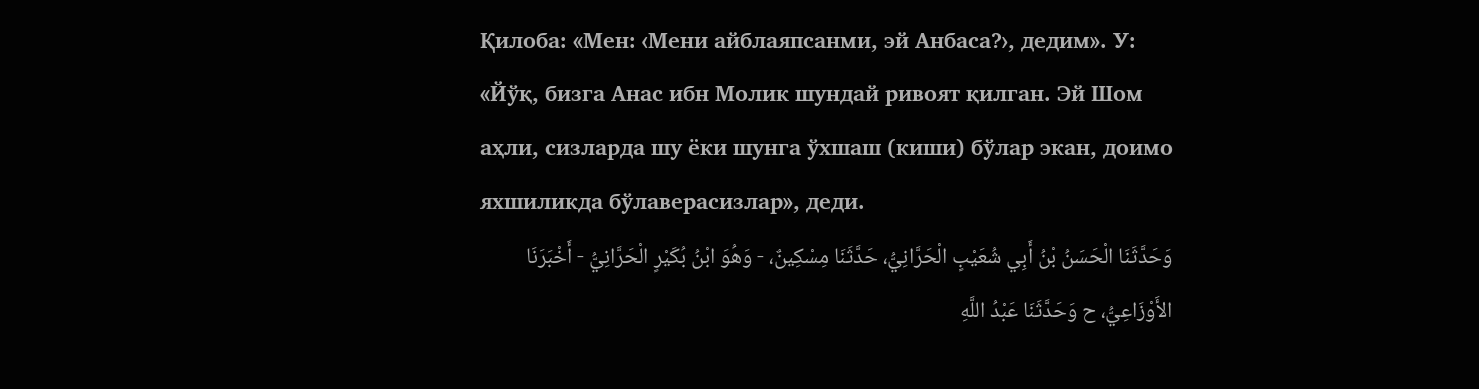Қилоба: «Мен: ‹Мени айблаяпсанми, эй Анбаса?›, дедим». У: «Йўқ, бизга Анас ибн Молик шундай ривоят қилган. Эй Шом аҳли, сизларда шу ёки шунга ўхшаш (киши) бўлар экан, доимо яхшиликда бўлаверасизлар», деди.
وَحَدَّثَنَا الْحَسَنُ بْنُ أَبِي شُعَيْبٍ الْحَرَّانِيُّ، حَدَّثَنَا مِسْكِينٌ، - وَهُوَ ابْنُ بُكَيْرٍ الْحَرَّانِيُّ - أَخْبَرَنَا الأَوْزَاعِيُّ، ح وَحَدَّثَنَا عَبْدُ اللَّهِ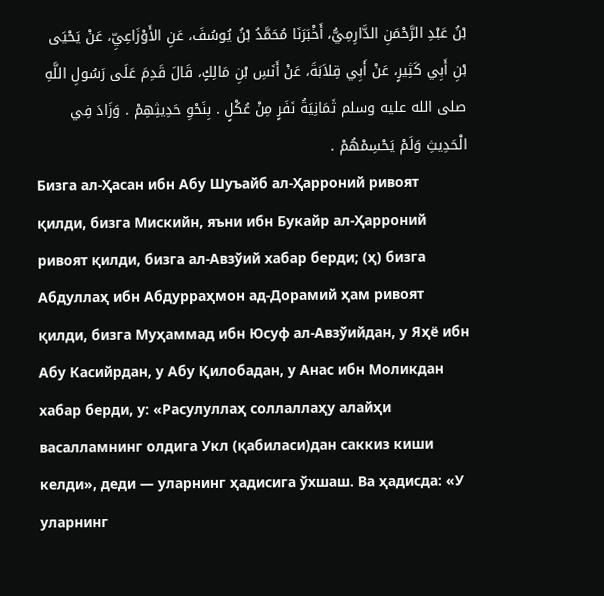بْنُ عَبْدِ الرَّحْمَنِ الدَّارِمِيُّ، أَخْبَرَنَا مُحَمَّدُ بْنُ يُوسُفَ، عَنِ الأَوْزَاعِيِّ، عَنْ يَحْيَى بْنِ أَبِي كَثِيرٍ، عَنْ أَبِي قِلاَبَةَ، عَنْ أَنَسِ بْنِ مَالِكٍ، قَالَ قَدِمَ عَلَى رَسُولِ اللَّهِ صلى الله عليه وسلم ثَمَانِيَةُ نَفَرٍ مِنْ عُكْلٍ . بِنَحْوِ حَدِيثِهِمْ . وَزَادَ فِي الْحَدِيثِ وَلَمْ يَحْسِمْهُمْ .
Бизга ал-Ҳасан ибн Абу Шуъайб ал-Ҳарроний ривоят қилди, бизга Мискийн, яъни ибн Букайр ал-Ҳарроний ривоят қилди, бизга ал-Авзўий хабар берди; (ҳ) бизга Абдуллаҳ ибн Абдурраҳмон ад-Дорамий ҳам ривоят қилди, бизга Муҳаммад ибн Юсуф ал-Авзўийдан, у Яҳё ибн Абу Касийрдан, у Абу Қилобадан, у Анас ибн Моликдан хабар берди, у: «Расулуллаҳ соллаллаҳу алайҳи васалламнинг олдига Укл (қабиласи)дан саккиз киши келди», деди — уларнинг ҳадисига ўхшаш. Ва ҳадисда: «У уларнинг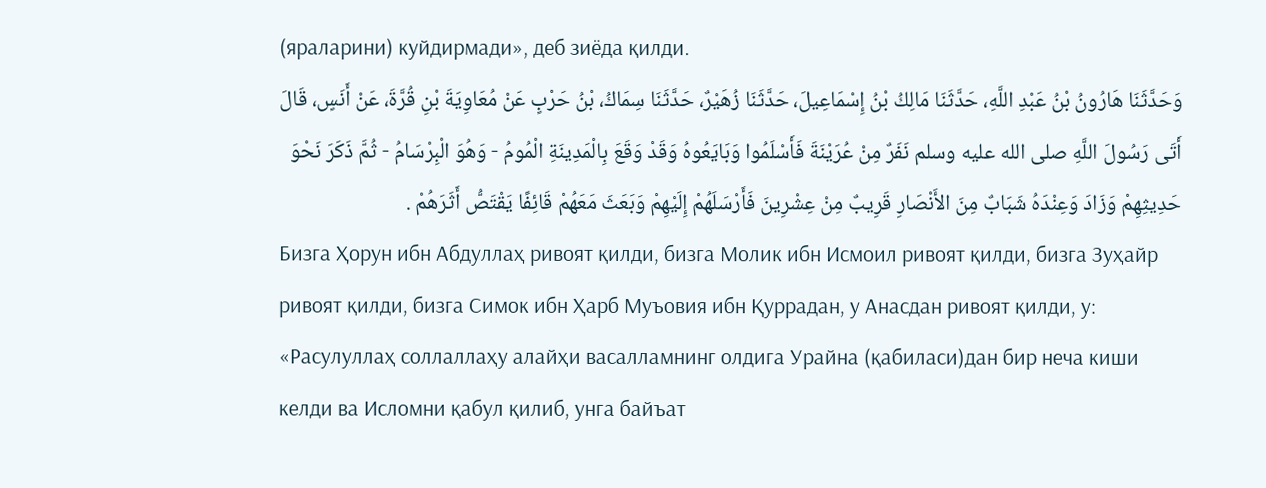(яраларини) куйдирмади», деб зиёда қилди.
وَحَدَّثَنَا هَارُونُ بْنُ عَبْدِ اللَّهِ، حَدَّثَنَا مَالِكُ بْنُ إِسْمَاعِيلَ، حَدَّثَنَا زُهَيْرٌ، حَدَّثَنَا سِمَاكُ، بْنُ حَرْبٍ عَنْ مُعَاوِيَةَ بْنِ قُرَّةَ، عَنْ أَنَسٍ، قَالَ أَتَى رَسُولَ اللَّهِ صلى الله عليه وسلم نَفَرٌ مِنْ عُرَيْنَةَ فَأَسْلَمُوا وَبَايَعُوهُ وَقَدْ وَقَعَ بِالْمَدِينَةِ الْمُومُ - وَهُوَ الْبِرْسَامُ - ثُمَّ ذَكَرَ نَحْوَ حَدِيثِهِمْ وَزَادَ وَعِنْدَهُ شَبَابٌ مِنَ الأَنْصَارِ قَرِيبٌ مِنْ عِشْرِينَ فَأَرْسَلَهُمْ إِلَيْهِمْ وَبَعَثَ مَعَهُمْ قَائِفًا يَقْتَصُّ أَثَرَهُمْ .
Бизга Ҳорун ибн Абдуллаҳ ривоят қилди, бизга Молик ибн Исмоил ривоят қилди, бизга Зуҳайр ривоят қилди, бизга Симок ибн Ҳарб Муъовия ибн Қуррадан, у Анасдан ривоят қилди, у: «Расулуллаҳ соллаллаҳу алайҳи васалламнинг олдига Урайна (қабиласи)дан бир неча киши келди ва Исломни қабул қилиб, унга байъат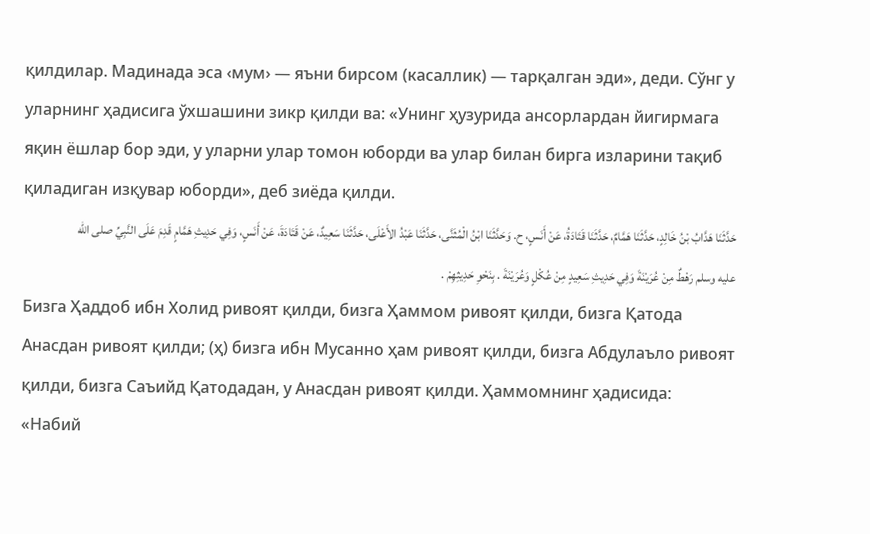қилдилар. Мадинада эса ‹мум› — яъни бирсом (касаллик) — тарқалган эди», деди. Сўнг у уларнинг ҳадисига ўхшашини зикр қилди ва: «Унинг ҳузурида ансорлардан йигирмага яқин ёшлар бор эди, у уларни улар томон юборди ва улар билан бирга изларини тақиб қиладиган изқувар юборди», деб зиёда қилди.
حَدَّثَنَا هَدَّابُ بْنُ خَالِدٍ، حَدَّثَنَا هَمَّامٌ، حَدَّثَنَا قَتَادَةُ، عَنْ أَنَسٍ، ح. وَحَدَّثَنَا ابْنُ الْمُثَنَّى، حَدَّثَنَا عَبْدُ الأَعْلَى، حَدَّثَنَا سَعِيدٌ، عَنْ قَتَادَةَ، عَنْ أَنَسٍ، وَفِي حَدِيثِ هَمَّامٍ قَدِمَ عَلَى النَّبِيِّ صلى الله عليه وسلم رَهْطٌ مِنْ عُرَيْنَةَ وَفِي حَدِيثِ سَعِيدٍ مِنْ عُكْلٍ وَعُرَيْنَةَ . بِنَحْوِ حَدِيثِهِمْ .
Бизга Ҳаддоб ибн Холид ривоят қилди, бизга Ҳаммом ривоят қилди, бизга Қатода Анасдан ривоят қилди; (ҳ) бизга ибн Мусанно ҳам ривоят қилди, бизга Абдулаъло ривоят қилди, бизга Саъийд Қатодадан, у Анасдан ривоят қилди. Ҳаммомнинг ҳадисида: «Набий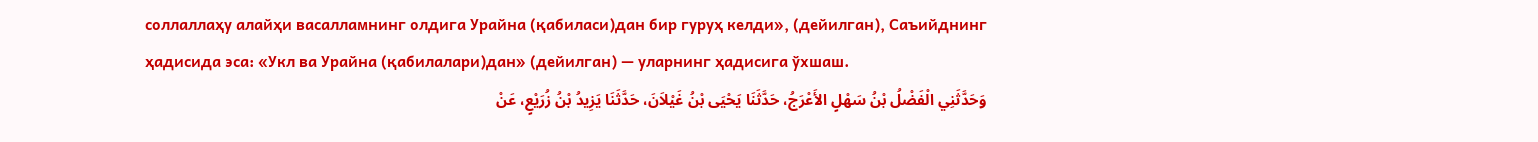соллаллаҳу алайҳи васалламнинг олдига Урайна (қабиласи)дан бир гуруҳ келди», (дейилган), Саъийднинг ҳадисида эса: «Укл ва Урайна (қабилалари)дан» (дейилган) — уларнинг ҳадисига ўхшаш.
وَحَدَّثَنِي الْفَضْلُ بْنُ سَهْلٍ الأَعْرَجُ، حَدَّثَنَا يَحْيَى بْنُ غَيْلاَنَ، حَدَّثَنَا يَزِيدُ بْنُ زُرَيْعٍ، عَنْ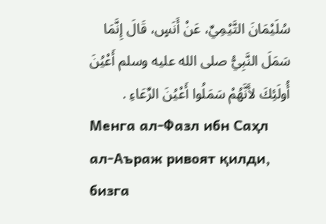سُلَيْمَانَ التَّيْمِيِّ، عَنْ أَنَسٍ، قَالَ إِنَّمَا سَمَلَ النَّبِيُّ صلى الله عليه وسلم أَعْيُنَ أُولَئِكَ لأَنَّهُمْ سَمَلُوا أَعْيُنَ الرِّعَاءِ .
Менга ал-Фазл ибн Саҳл ал-Аъраж ривоят қилди, бизга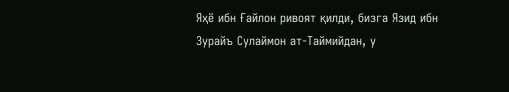Яҳё ибн Ғайлон ривоят қилди, бизга Язид ибн Зурайъ Сулаймон ат-Таймийдан, у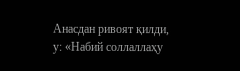Анасдан ривоят қилди, у: «Набий соллаллаҳу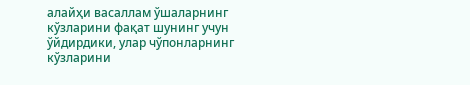алайҳи васаллам ўшаларнинг кўзларини фақат шунинг учун ўйдирдики, улар чўпонларнинг кўзларини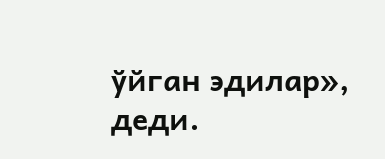ўйган эдилар», деди.